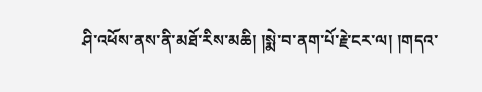ཤི་འཕོས་ནས་ནི་མཐོ་རིས་མཆི། །སྨེ་བ་ནག་པོ་རྗེ་ངར་ལ། །གདའ་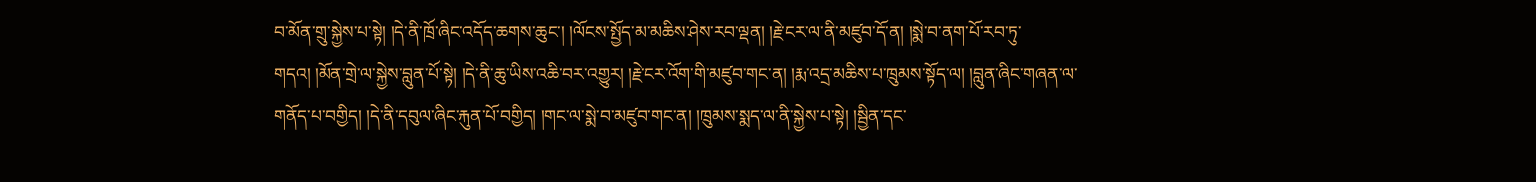བ་མོན་གྲུ་སྐྱེས་པ་སྟེ། །དེ་ནི་ཁྲོ་ཞིང་འདོད་ཆགས་ཆུང་། །ལོངས་སྤྱོད་མ་མཆིས་ཤེས་རབ་ལྡན། །རྗེ་ངར་ལ་ནི་མཛུབ་དོ་ན། །སྨེ་བ་ནག་པོ་རབ་ཏུ་གདའ། །མོན་གྲེ་ལ་སྐྱེས་བླུན་པོ་སྟེ། །དེ་ནི་ཆུ་ཡིས་འཆི་བར་འགྱུར། །རྗེ་ངར་འོག་གི་མཛུབ་གང་ན། །རྨ་འདྲ་མཆིས་པ་ཁྲུམས་སྟོད་ལ། །བླུན་ཞིང་གཞན་ལ་གནོད་པ་བགྱིད། །དེ་ནི་དབུལ་ཞིང་རྐུན་པོ་བགྱིད། །གང་ལ་སྨེ་བ་མཛུབ་གང་ན། །ཁྲུམས་སྨད་ལ་ནི་སྐྱེས་པ་སྟེ། །སྦྱིན་དང་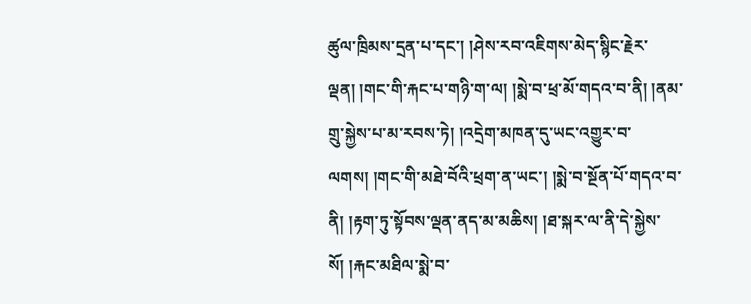ཚུལ་ཁྲིམས་དྲན་པ་དང་། །ཤེས་རབ་འཇིགས་མེད་སྙིང་རྗེར་ལྡན། །གང་གི་རྐང་པ་གཉི་ག་ལ། །སྨེ་བ་ཕྲ་མོ་གདའ་བ་ནི། །ནམ་གྲུ་སྐྱེས་པ་མ་རབས་ཏེ། །འདྲེག་མཁན་དུ་ཡང་འགྱུར་བ་ལགས། །གང་གི་མཐེ་བོའི་ཕྲག་ན་ཡང་། །སྨེ་བ་སྔོན་པོ་གདའ་བ་ནི། །རྟག་ཏུ་སྟོབས་ལྡན་ནད་མ་མཆིས། །ཐ་སྐར་ལ་ནི་དེ་སྐྱེས་སོ། །རྐང་མཐིལ་སྨེ་བ་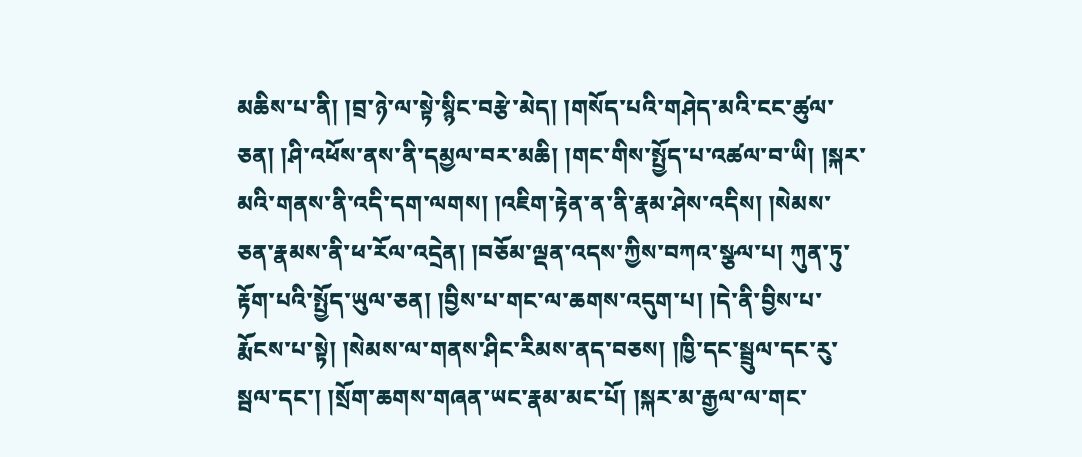མཆིས་པ་ནི། །བྲ་ཉེ་ལ་སྟེ་སྙིང་བརྩེ་མེད། །གསོད་པའི་གཤེད་མའི་ངང་ཚུལ་ཅན། །ཤི་འཕོས་ནས་ནི་དམྱལ་བར་མཆི། །གང་གིས་སྤྱོད་པ་འཚལ་བ་ཡི། །སྐར་མའི་གནས་ནི་འདི་དག་ལགས། །འཇིག་རྟེན་ན་ནི་རྣམ་ཤེས་འདིས། །སེམས་ཅན་རྣམས་ནི་ཕ་རོལ་འདྲེན། །བཅོམ་ལྡན་འདས་ཀྱིས་བཀའ་སྩལ་པ། ཀུན་ཏུ་རྟོག་པའི་སྤྱོད་ཡུལ་ཅན། །བྱིས་པ་གང་ལ་ཆགས་འདུག་པ། །དེ་ནི་བྱིས་པ་རྨོངས་པ་སྟེ། །སེམས་ལ་གནས་ཤིང་རིམས་ནད་བཅས། །ཁྱི་དང་སྦྲུལ་དང་རུ་སྦལ་དང་། །སྲོག་ཆགས་གཞན་ཡང་རྣམ་མང་པོ། །སྐར་མ་རྒྱལ་ལ་གང་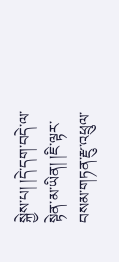སྐྱེས་པ། །དེ་དག་བདེ་ལ་སྟེན་མ་ཡིན། །ཇི་ལྟར་བསམ་གཏན་རྫུ་འཕྲུལ་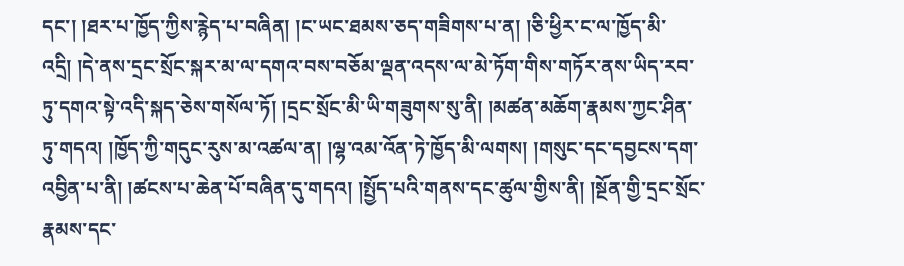དང་། །ཐར་པ་ཁྱོད་ཀྱིས་རྙེད་པ་བཞིན། །ང་ཡང་ཐམས་ཅད་གཟིགས་པ་ན། །ཅི་ཕྱིར་ང་ལ་ཁྱོད་མི་འདྲི། །དེ་ནས་དྲང་སྲོང་སྐར་མ་ལ་དགའ་བས་བཅོམ་ལྡན་འདས་ལ་མེ་ཏོག་གིས་གཏོར་ནས་ཡིད་རབ་ཏུ་དགའ་སྟེ་འདི་སྐད་ཅེས་གསོལ་ཏོ། །དྲང་སྲོང་མི་ཡི་གཟུགས་སུ་ནི། །མཚན་མཆོག་རྣམས་ཀྱང་ཤིན་ཏུ་གདའ། །ཁྱོད་ཀྱི་གདུང་རུས་མ་འཚལ་ན། །ལྷ་འམ་འོན་ཏེ་ཁྱོད་མི་ལགས། །གསུང་དང་དབྱངས་དག་འབྱིན་པ་ནི། །ཚངས་པ་ཆེན་པོ་བཞིན་དུ་གདའ། །སྤྱོད་པའི་གནས་དང་ཚུལ་གྱིས་ནི། །སྔོན་གྱི་དྲང་སྲོང་རྣམས་དང་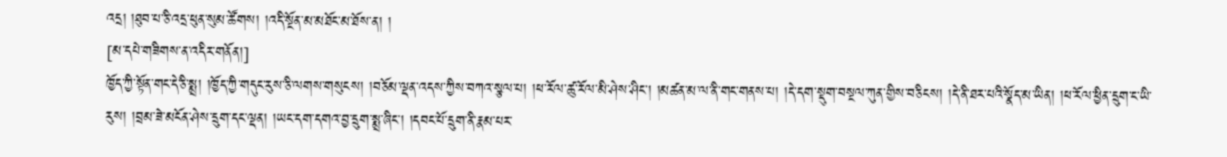འདྲ། །ཐུབ་པ་ཅི་འདྲ་ཕུན་སུམ་ཚོགས། །འདི་སྔོན་མ་མཐོང་མ་ཐོས་ན། །
[མ་དཔེ་གཟིགས་ན་འདིར་གནོན།]
ཁྱོད་ཀྱི་སྟོན་གང་དེ་ཅི་སྨྲ། །ཁྱོད་ཀྱི་གདུང་རུས་ཅི་ལགས་གསུངས། །བཅོམ་ལྡན་འདས་ཀྱིས་བཀའ་སྩལ་པ། །ཕ་རོལ་ཚུ་རོལ་མི་ཤེས་ཤིང་། །མཚན་མ་ལ་ནི་གང་གནས་པ། །དེ་དག་སྡུག་བསྔལ་ཀུན་གྱིས་བཅིངས། །དེ་ནི་ཐར་པའི་སྣོད་མ་ཡིན། །ཕ་རོལ་ཕྱིན་དྲུག་ང་ཡི་རུས། །བྲམ་ཟེ་མངོན་ཤེས་དྲུག་དང་ལྡན། །ཡང་དག་དགའ་བྱ་དྲུག་སྨྲ་ཞིང་། །དབང་པོ་དྲུག་ནི་རྣམ་པར་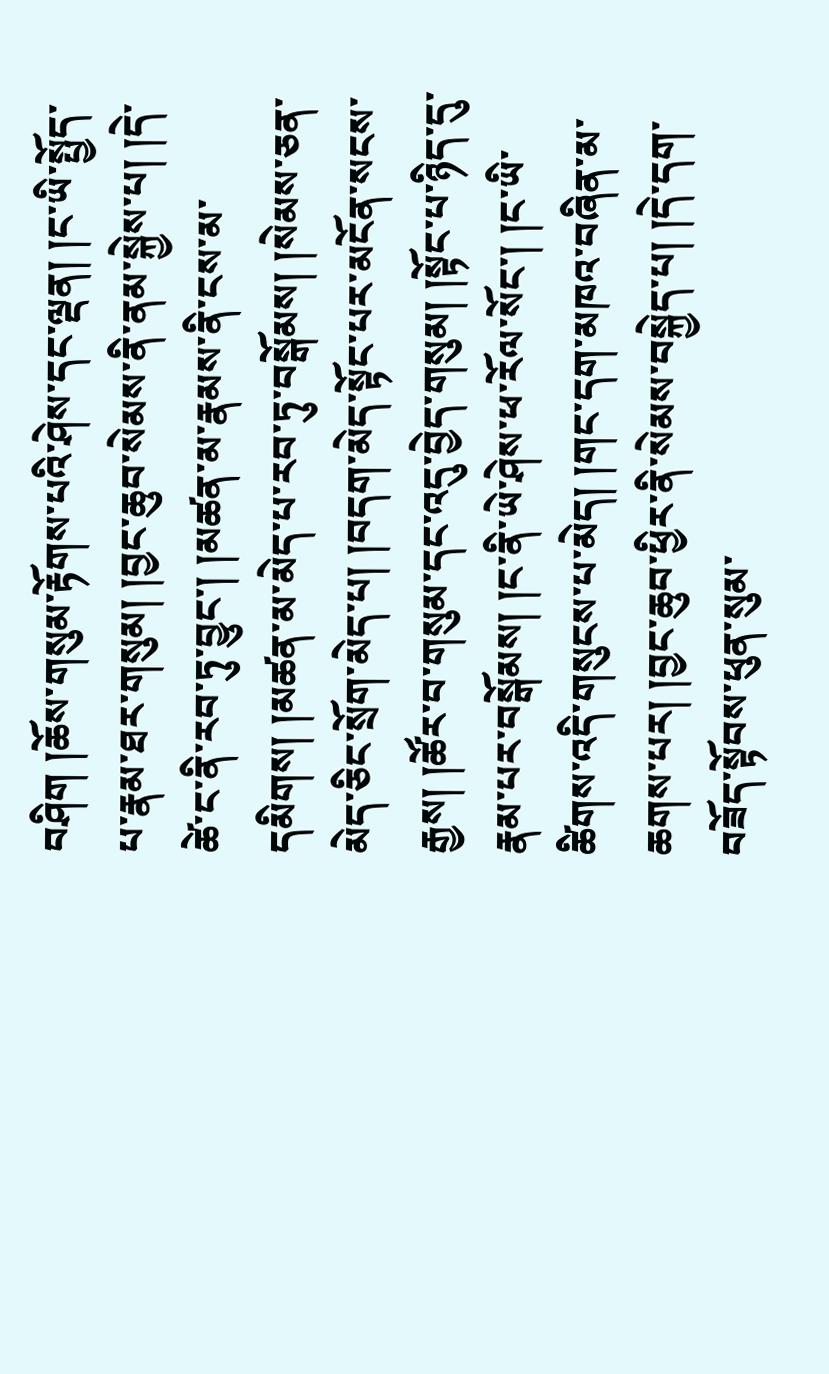བཤིག །ཆོས་གསུམ་རྟོགས་པའི་ཤེས་དང་ལྡན། །ང་ཡི་སྤྱོད་པ་རྣམ་ཐར་གསུམ། །བྱང་ཆུབ་སེམས་ནི་ནམ་སྐྱེས་པ། །དེ་ཚེ་ང་ནི་རབ་ཏུ་བྱུང་། །མཚན་མ་རྣམས་ནི་ངས་མ་དམིགས། །མཚན་མ་མེད་པ་རབ་ཏུ་བསྒོམས། །སེམས་ཅན་མེད་ཅིང་སྲོག་མེད་པ། །བདག་མེད་སྟོང་པར་མངོན་སངས་རྒྱས། །ཚོར་བ་གསུམ་དང་འདུ་བྱེད་གསུམ། །སྟོང་པ་ཉིད་དུ་རྣམ་པར་བསྒོམས། །ང་ནི་ཡེ་ཤེས་ཕ་རོལ་སོང་། །ང་ཡི་ཚིགས་འདི་གསུངས་པ་མེད། །གང་དག་མཁའ་བཞིན་མ་ཆགས་པར། །བྱང་ཆུབ་ཕྱིར་ནི་སེམས་བསྐྱེད་པ། །དེ་དག་བཟོད་སྟོབས་ཕུན་སུམ་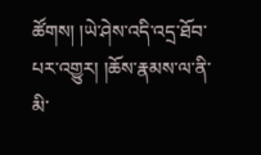ཚོགས། །ཡེ་ཤེས་འདི་འདྲ་ཐོབ་པར་འགྱུར། །ཆོས་རྣམས་ལ་ནི་མི་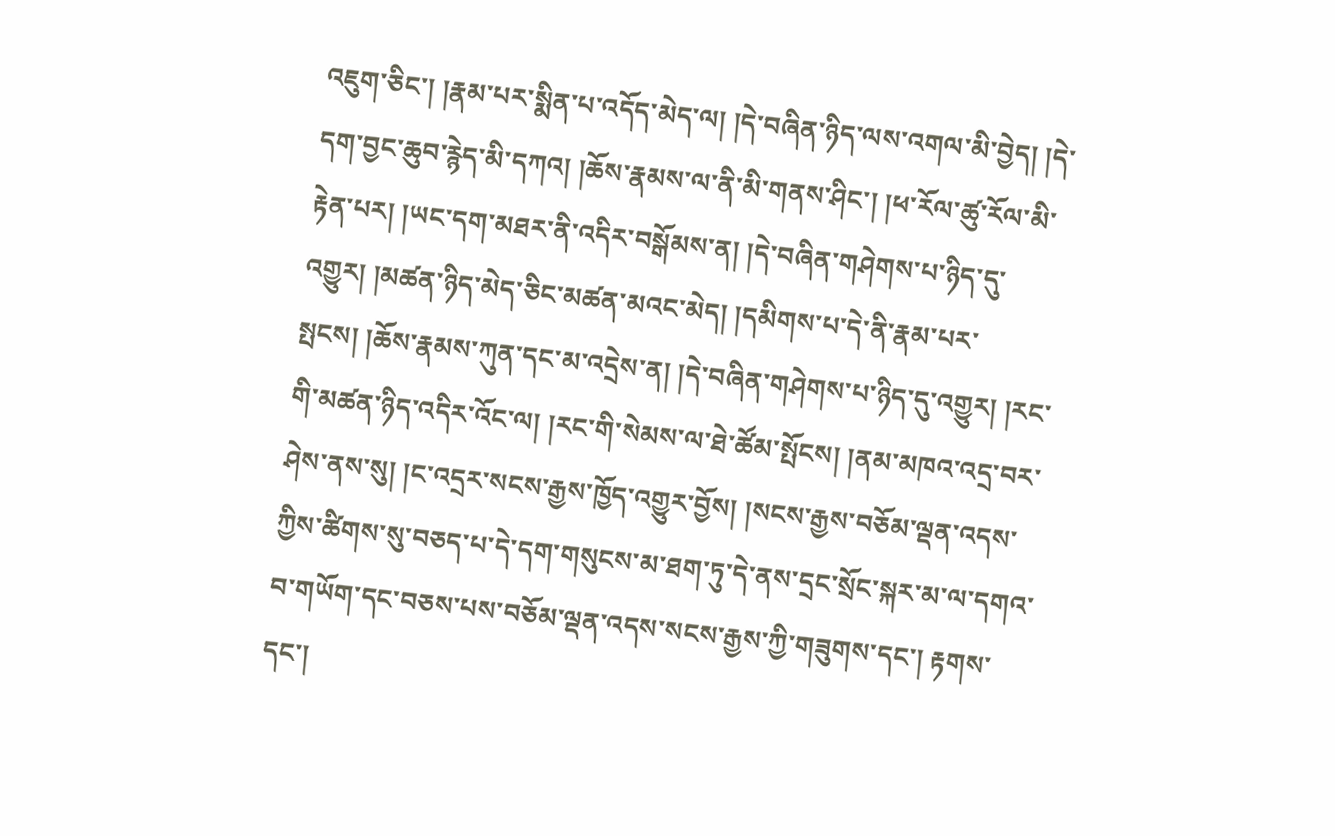འཇུག་ཅིང་། །རྣམ་པར་སྨིན་པ་འདོད་མེད་ལ། །དེ་བཞིན་ཉིད་ལས་འགལ་མི་བྱེད། །དེ་དག་བྱང་ཆུབ་རྙེད་མི་དཀའ། །ཆོས་རྣམས་ལ་ནི་མི་གནས་ཤིང་། །ཕ་རོལ་ཚུ་རོལ་མི་རྟེན་པར། །ཡང་དག་མཐར་ནི་འདིར་བསྒོམས་ན། །དེ་བཞིན་གཤེགས་པ་ཉིད་དུ་འགྱུར། །མཚན་ཉིད་མེད་ཅིང་མཚན་མའང་མེད། །དམིགས་པ་དེ་ནི་རྣམ་པར་སྤངས། །ཆོས་རྣམས་ཀུན་དང་མ་འདྲེས་ན། །དེ་བཞིན་གཤེགས་པ་ཉིད་དུ་འགྱུར། །རང་གི་མཚན་ཉིད་འདིར་འོང་ལ། །རང་གི་སེམས་ལ་ཐེ་ཚོམ་སྤོངས། །ནམ་མཁའ་འདྲ་བར་ཤེས་ནས་སུ། །ང་འདྲར་སངས་རྒྱས་ཁྱོད་འགྱུར་བྱོས། །སངས་རྒྱས་བཅོམ་ལྡན་འདས་ཀྱིས་ཚིགས་སུ་བཅད་པ་དེ་དག་གསུངས་མ་ཐག་ཏུ་དེ་ནས་དྲང་སྲོང་སྐར་མ་ལ་དགའ་བ་གཡོག་དང་བཅས་པས་བཅོམ་ལྡན་འདས་སངས་རྒྱས་ཀྱི་གཟུགས་དང་། རྟགས་དང་།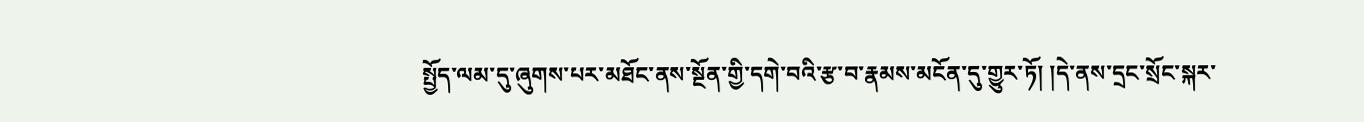སྤྱོད་ལམ་དུ་ཞུགས་པར་མཐོང་ནས་སྔོན་གྱི་དགེ་བའི་རྩ་བ་རྣམས་མངོན་དུ་གྱུར་ཏོ། །དེ་ནས་དྲང་སྲོང་སྐར་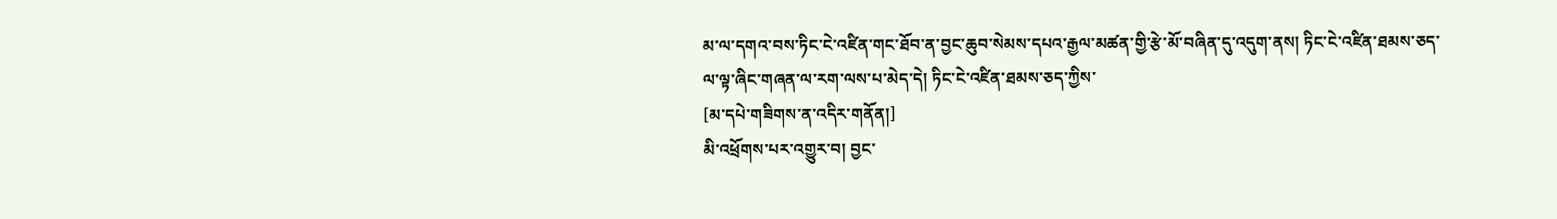མ་ལ་དགའ་བས་ཏིང་ངེ་འཛིན་གང་ཐོབ་ན་བྱང་ཆུབ་སེམས་དཔའ་རྒྱལ་མཚན་གྱི་རྩེ་མོ་བཞིན་དུ་འདུག་ནས། ཏིང་ངེ་འཛིན་ཐམས་ཅད་ལ་ལྟ་ཞིང་གཞན་ལ་རག་ལས་པ་མེད་དེ། ཏིང་ངེ་འཛིན་ཐམས་ཅད་ཀྱིས་
[མ་དཔེ་གཟིགས་ན་འདིར་གནོན།]
མི་འཕྲོགས་པར་འགྱུར་བ། བྱང་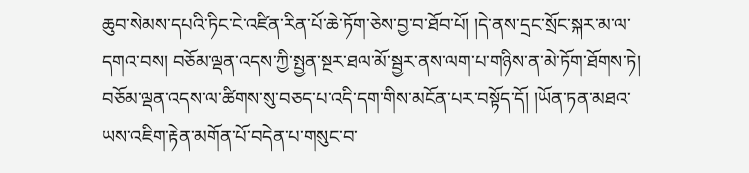ཆུབ་སེམས་དཔའི་ཏིང་ངེ་འཛིན་རིན་པོ་ཆེ་ཏོག་ཅེས་བྱ་བ་ཐོབ་པོ། །དེ་ནས་དྲང་སྲོང་སྐར་མ་ལ་དགའ་བས། བཅོམ་ལྡན་འདས་ཀྱི་སྤྱན་སྔར་ཐལ་མོ་སྦྱར་ནས་ལག་པ་གཉིས་ན་མེ་ཏོག་ཐོགས་ཏེ། བཅོམ་ལྡན་འདས་ལ་ཚིགས་སུ་བཅད་པ་འདི་དག་གིས་མངོན་པར་བསྟོད་དོ། །ཡོན་ཏན་མཐའ་ཡས་འཇིག་རྟེན་མགོན་པོ་བདེན་པ་གསུང་བ་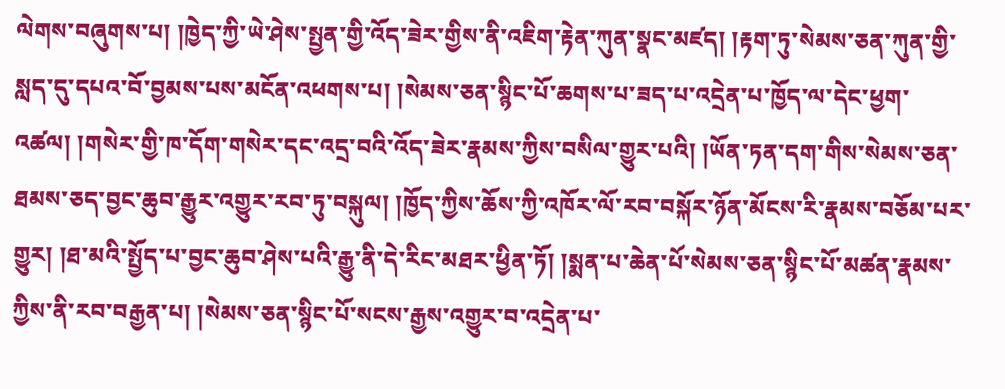ལེགས་བཞུགས་པ། །ཁྱེད་ཀྱི་ཡེ་ཤེས་སྤྱན་གྱི་འོད་ཟེར་གྱིས་ནི་འཇིག་རྟེན་ཀུན་སྣང་མཛད། །རྟག་ཏུ་སེམས་ཅན་ཀུན་གྱི་སླད་དུ་དཔའ་བོ་བྱམས་པས་མངོན་འཕགས་པ། །སེམས་ཅན་སྙིང་པོ་ཆགས་པ་ཟད་པ་འདྲེན་པ་ཁྱོད་ལ་དེང་ཕྱག་འཚལ། །གསེར་གྱི་ཁ་དོག་གསེར་དང་འདྲ་བའི་འོད་ཟེར་རྣམས་ཀྱིས་བསིལ་གྱུར་པའི། །ཡོན་ཏན་དག་གིས་སེམས་ཅན་ཐམས་ཅད་བྱང་ཆུབ་རྒྱུར་འགྱུར་རབ་ཏུ་བསྐུལ། །ཁྱོད་ཀྱིས་ཆོས་ཀྱི་འཁོར་ལོ་རབ་བསྐོར་ཉོན་མོངས་རི་རྣམས་བཅོམ་པར་གྱུར། །ཐ་མའི་སྤྱོད་པ་བྱང་ཆུབ་ཤེས་པའི་རྒྱུ་ནི་དེ་རིང་མཐར་ཕྱིན་ཏོ། །སྨན་པ་ཆེན་པོ་སེམས་ཅན་སྙིང་པོ་མཚན་རྣམས་ཀྱིས་ནི་རབ་བརྒྱན་པ། །སེམས་ཅན་སྙིང་པོ་སངས་རྒྱས་འགྱུར་བ་འདྲེན་པ་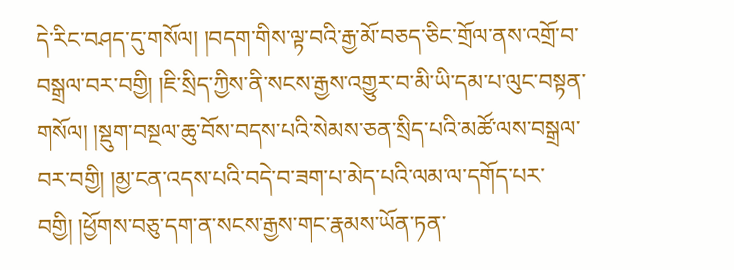དེ་རིང་བཤད་དུ་གསོལ། །བདག་གིས་ལྟ་བའི་རྒྱ་མོ་བཅད་ཅིང་གྲོལ་ནས་འགྲོ་བ་བསྒྲལ་བར་བགྱི། །ཇི་སྲིད་ཀྱིས་ནི་སངས་རྒྱས་འགྱུར་བ་མི་ཡི་དམ་པ་ལུང་བསྟན་གསོལ། །སྡུག་བསྔལ་ཆུ་བོས་བདས་པའི་སེམས་ཅན་སྲིད་པའི་མཚོ་ལས་བསྒྲལ་བར་བགྱི། །མྱ་ངན་འདས་པའི་བདེ་བ་ཟག་པ་མེད་པའི་ལམ་ལ་དགོད་པར་བགྱི། །ཕྱོགས་བཅུ་དག་ན་སངས་རྒྱས་གང་རྣམས་ཡོན་ཏན་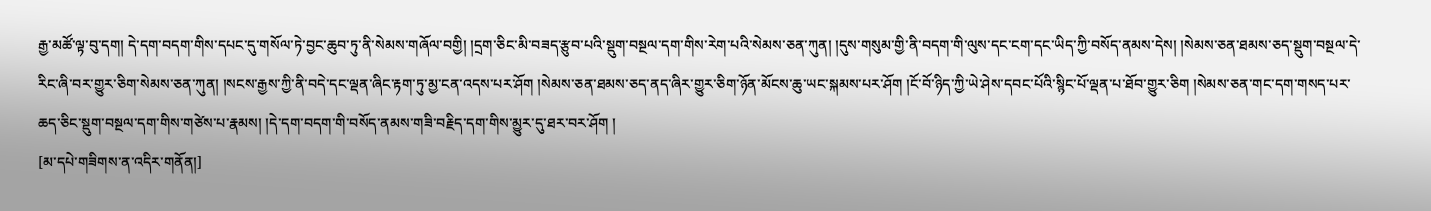རྒྱ་མཚོ་ལྟ་བུ་དག། དེ་དག་བདག་གིས་དཔང་དུ་གསོལ་ཏེ་བྱང་ཆུབ་ཏུ་ནི་སེམས་གཞོལ་བགྱི། །དྲག་ཅིང་མི་བཟད་རྩུབ་པའི་སྡུག་བསྔལ་དག་གིས་རེག་པའི་སེམས་ཅན་ཀུན། །དུས་གསུམ་གྱི་ནི་བདག་གི་ལུས་དང་ངག་དང་ཡིད་ཀྱི་བསོད་ནམས་དེས། །སེམས་ཅན་ཐམས་ཅད་སྡུག་བསྔལ་དེ་རིང་ཞི་བར་གྱུར་ཅིག་སེམས་ཅན་ཀུན། །སངས་རྒྱས་ཀྱི་ནི་བདེ་དང་ལྡན་ཞིང་རྟག་ཏུ་མྱ་ངན་འདས་པར་ཤོག །སེམས་ཅན་ཐམས་ཅད་ནད་ཞིར་གྱུར་ཅིག་ཉོན་མོངས་ཆུ་ཡང་སྐམས་པར་ཤོག །ངོ་བོ་ཉིད་ཀྱི་ཡེ་ཤེས་དབང་པོའི་སྙིང་པོ་ལྡན་པ་ཐོབ་གྱུར་ཅིག །སེམས་ཅན་གང་དག་གསད་པར་ཆད་ཅིང་སྡུག་བསྔལ་དག་གིས་གཙེས་པ་རྣམས། །དེ་དག་བདག་གི་བསོད་ནམས་གཟི་བརྗིད་དག་གིས་མྱུར་དུ་ཐར་བར་ཤོག །
[མ་དཔེ་གཟིགས་ན་འདིར་གནོན།]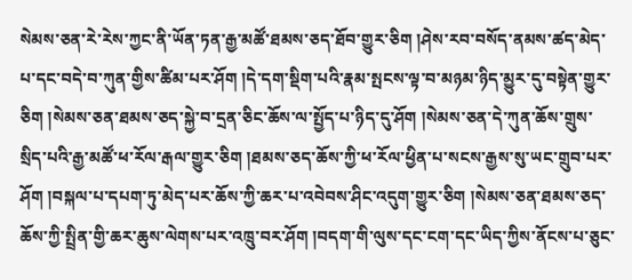སེམས་ཅན་རེ་རེས་ཀྱང་ནི་ཡོན་ཏན་རྒྱ་མཚོ་ཐམས་ཅད་ཐོབ་གྱུར་ཅིག །ཤེས་རབ་བསོད་ནམས་ཚད་མེད་པ་དང་བདེ་བ་ཀུན་གྱིས་ཚིམ་པར་ཤོག །དེ་དག་སྡིག་པའི་རྣམ་སྤངས་ལྟ་བ་མཉམ་ཉིད་མྱུར་དུ་བསྟེན་གྱུར་ཅིག །སེམས་ཅན་ཐམས་ཅད་སྐྱེ་བ་དྲན་ཅིང་ཆོས་ལ་སྤྱོད་པ་ཉིད་དུ་ཤོག །སེམས་ཅན་དེ་ཀུན་ཆོས་གྲུས་སྲིད་པའི་རྒྱ་མཚོ་ཕ་རོལ་རྒལ་གྱུར་ཅིག །ཐམས་ཅད་ཆོས་ཀྱི་ཕ་རོལ་ཕྱིན་པ་སངས་རྒྱས་སུ་ཡང་གྲུབ་པར་ཤོག །བསྐལ་པ་དཔག་ཏུ་མེད་པར་ཆོས་ཀྱི་ཆར་པ་འབེབས་ཤིང་འདུག་གྱུར་ཅིག །སེམས་ཅན་ཐམས་ཅད་ཆོས་ཀྱི་སྤྲིན་གྱི་ཆར་ཆུས་ལེགས་པར་འཁྲུ་བར་ཤོག །བདག་གི་ལུས་དང་ངག་དང་ཡིད་ཀྱིས་ནོངས་པ་ཅུང་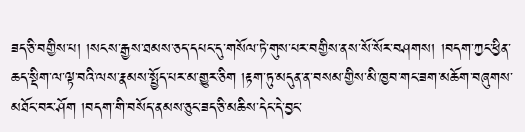ཟད་ཅི་བགྱིས་པ། །སངས་རྒྱས་ཐམས་ཅད་དཔང་དུ་གསོལ་ཏེ་གུས་པར་བགྱིས་ནས་སོ་སོར་བཤགས། །བདག་ཀྱང་ཕྱིན་ཆད་སྡིག་ལ་ལྟ་བའི་ལས་རྣམས་སྤྱོད་པར་མ་གྱུར་ཅིག །རྟག་ཏུ་མདུན་ན་བསམ་གྱིས་མི་ཁྱབ་གང་ཟག་མཆོག་བཞུགས་མཐོང་བར་ཤོག །བདག་གི་བསོད་ནམས་ཅུང་ཟད་ཅི་མཆིས་དེང་དེ་བྱང་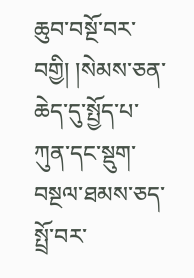ཆུབ་བསྔོ་བར་བགྱི། །སེམས་ཅན་ཆེད་དུ་སྤྱོད་པ་ཀུན་དང་སྡུག་བསྔལ་ཐམས་ཅད་སྤྲོ་བར་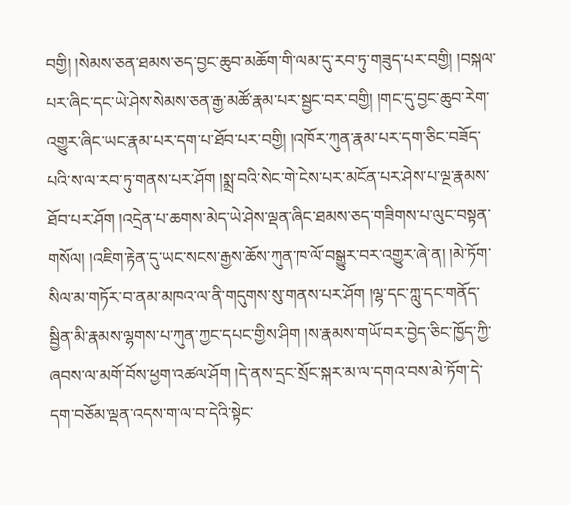བགྱི། །སེམས་ཅན་ཐམས་ཅད་བྱང་ཆུབ་མཆོག་གི་ལམ་དུ་རབ་ཏུ་གཟུད་པར་བགྱི། །བསྐལ་པར་ཞིང་དང་ཡེ་ཤེས་སེམས་ཅན་རྒྱ་མཚོ་རྣམ་པར་སྦྱང་བར་བགྱི། །གང་དུ་བྱང་ཆུབ་རེག་འགྱུར་ཞིང་ཡང་རྣམ་པར་དག་པ་ཐོབ་པར་བགྱི། །འཁོར་ཀུན་རྣམ་པར་དག་ཅིང་བཟོད་པའི་ས་ལ་རབ་ཏུ་གནས་པར་ཤོག །སྨྲ་བའི་སེང་གེ་ངེས་པར་མངོན་པར་ཤེས་པ་ལྔ་རྣམས་ཐོབ་པར་ཤོག །འདྲེན་པ་ཆགས་མེད་ཡེ་ཤེས་ལྡན་ཞིང་ཐམས་ཅད་གཟིགས་པ་ལུང་བསྟན་གསོལ། །འཇིག་རྟེན་དུ་ཡང་སངས་རྒྱས་ཆོས་ཀུན་ཁ་ལོ་བསྒྱུར་བར་འགྱུར་ཞེ་ན། །མེ་ཏོག་སིལ་མ་གཏོར་བ་ནམ་མཁའ་ལ་ནི་གདུགས་སུ་གནས་པར་ཤོག །ལྷ་དང་ཀླུ་དང་གནོད་སྦྱིན་མི་རྣམས་ལྷགས་པ་ཀུན་ཀྱང་དཔང་གྱིས་ཤིག །ས་རྣམས་གཡོ་བར་བྱེད་ཅིང་ཁྱོད་ཀྱི་ཞབས་ལ་མགོ་བོས་ཕྱག་འཚལ་ཤོག །དེ་ནས་དྲང་སྲོང་སྐར་མ་ལ་དགའ་བས་མེ་ཏོག་དེ་དག་བཅོམ་ལྡན་འདས་ག་ལ་བ་དེའི་སྟེང་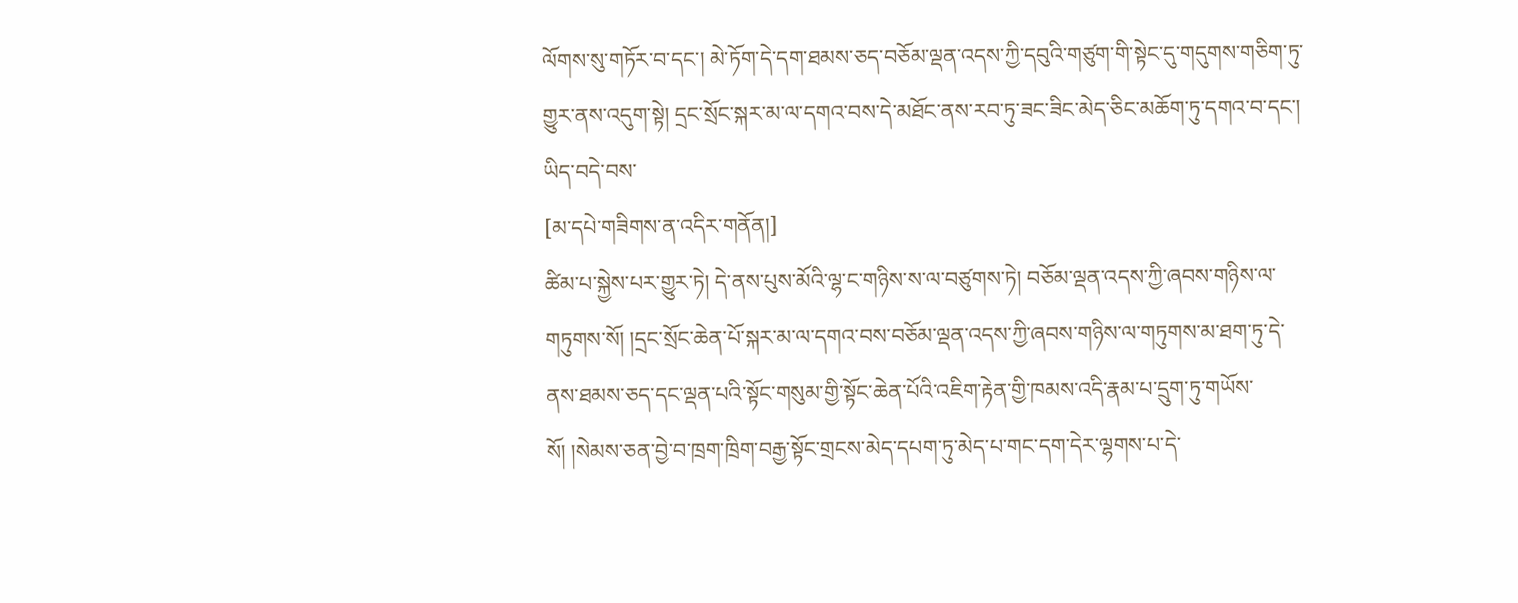ལོགས་སུ་གཏོར་བ་དང་། མེ་ཏོག་དེ་དག་ཐམས་ཅད་བཅོམ་ལྡན་འདས་ཀྱི་དབུའི་གཙུག་གི་སྟེང་དུ་གདུགས་གཅིག་ཏུ་གྱུར་ནས་འདུག་སྟེ། དྲང་སྲོང་སྐར་མ་ལ་དགའ་བས་དེ་མཐོང་ནས་རབ་ཏུ་ཟང་ཟིང་མེད་ཅིང་མཆོག་ཏུ་དགའ་བ་དང་། ཡིད་བདེ་བས་
[མ་དཔེ་གཟིགས་ན་འདིར་གནོན།]
ཚིམ་པ་སྐྱེས་པར་གྱུར་ཏེ། དེ་ནས་པུས་མོའི་ལྷ་ང་གཉིས་ས་ལ་བཙུགས་ཏེ། བཅོམ་ལྡན་འདས་ཀྱི་ཞབས་གཉིས་ལ་གཏུགས་སོ། །དྲང་སྲོང་ཆེན་པོ་སྐར་མ་ལ་དགའ་བས་བཅོམ་ལྡན་འདས་ཀྱི་ཞབས་གཉིས་ལ་གཏུགས་མ་ཐག་ཏུ་དེ་ནས་ཐམས་ཅད་དང་ལྡན་པའི་སྟོང་གསུམ་གྱི་སྟོང་ཆེན་པོའི་འཇིག་རྟེན་གྱི་ཁམས་འདི་རྣམ་པ་དྲུག་ཏུ་གཡོས་སོ། །སེམས་ཅན་བྱེ་བ་ཁྲག་ཁྲིག་བརྒྱ་སྟོང་གྲངས་མེད་དཔག་ཏུ་མེད་པ་གང་དག་དེར་ལྷགས་པ་དེ་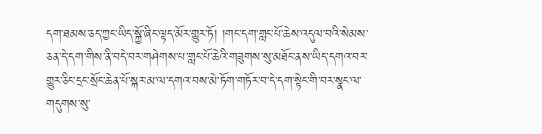དག་ཐམས་ཅད་ཀྱང་ཡིད་སྐྱོ་ཞིང་ལྟད་མོར་གྱུར་ཏོ། །གང་དག་གླང་པོ་ཆེས་འདུལ་བའི་སེམས་ཅན་དེ་དག་གིས་ནི་བདེ་བར་གཤེགས་པ་གླང་པོ་ཆེའི་གཟུགས་སུ་མཐོང་ནས་ཡིད་དགའ་བར་གྱུར་ཅིང་དྲང་སྲོང་ཆེན་པོ་སྐར་མ་ལ་དགའ་བས་མེ་ཏོག་གཏོར་བ་དེ་དག་སྟེང་གི་བར་སྣང་ལ་གདུགས་སུ་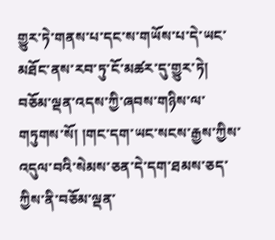གྱུར་ཏེ་གནས་པ་དང་ས་གཡོས་པ་དེ་ཡང་མཐོང་ནས་རབ་ཏུ་ངོ་མཚར་དུ་གྱུར་ཏེ། བཅོམ་ལྡན་འདས་ཀྱི་ཞབས་གཉིས་ལ་གཏུགས་སོ། །གང་དག་ཡང་སངས་རྒྱས་ཀྱིས་འདུལ་བའི་སེམས་ཅན་དེ་དག་ཐམས་ཅད་ཀྱིས་ནི་བཅོམ་ལྡན་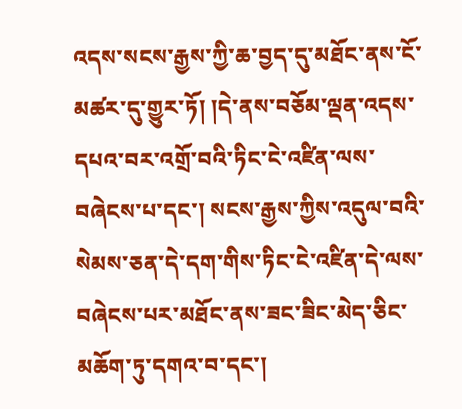འདས་སངས་རྒྱས་ཀྱི་ཆ་བྱད་དུ་མཐོང་ནས་ངོ་མཚར་དུ་གྱུར་ཏོ། །དེ་ནས་བཅོམ་ལྡན་འདས་དཔའ་བར་འགྲོ་བའི་ཏིང་ངེ་འཛིན་ལས་བཞེངས་པ་དང་། སངས་རྒྱས་ཀྱིས་འདུལ་བའི་སེམས་ཅན་དེ་དག་གིས་ཏིང་ངེ་འཛིན་དེ་ལས་བཞེངས་པར་མཐོང་ནས་ཟང་ཟིང་མེད་ཅིང་མཆོག་ཏུ་དགའ་བ་དང་།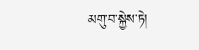མགུ་བ་སྐྱེས་ཏེ།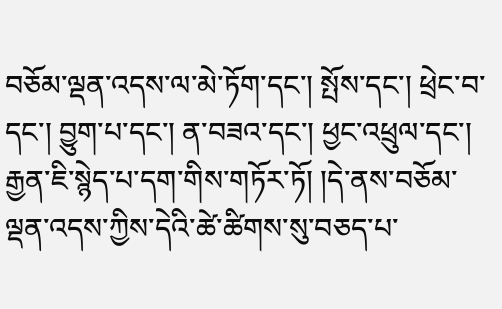བཅོམ་ལྡན་འདས་ལ་མེ་ཏོག་དང་། སྤོས་དང་། ཕྲེང་བ་དང་། བྱུག་པ་དང་། ན་བཟའ་དང་། ཕྱང་འཕྲུལ་དང་། རྒྱན་ཇི་སྙེད་པ་དག་གིས་གཏོར་ཏོ། །དེ་ནས་བཅོམ་ལྡན་འདས་ཀྱིས་དེའི་ཚེ་ཚིགས་སུ་བཅད་པ་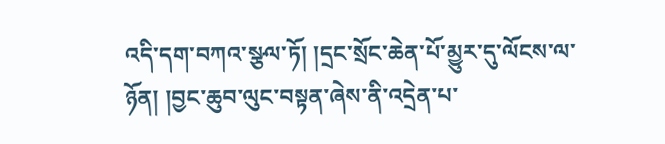འདི་དག་བཀའ་སྩལ་ཏོ། །དྲང་སྲོང་ཆེན་པོ་མྱུར་དུ་ལོངས་ལ་ཉོན། །བྱང་ཆུབ་ལུང་བསྟན་ཞེས་ནི་འདྲེན་པ་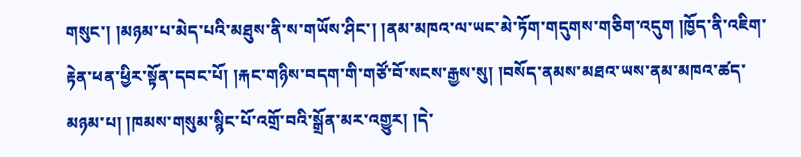གསུང་། །མཉམ་པ་མེད་པའི་མཐུས་ནི་ས་གཡོས་ཤིང་། །ནམ་མཁའ་ལ་ཡང་མེ་ཏོག་གདུགས་གཅིག་འདུག །ཁྱོད་ནི་འཇིག་རྟེན་ཕན་ཕྱིར་སྟོན་དབང་པོ། །རྐང་གཉིས་བདག་གི་གཙོ་བོ་སངས་རྒྱས་སུ། །བསོད་ནམས་མཐའ་ཡས་ནམ་མཁའ་ཚད་མཉམ་པ། །ཁམས་གསུམ་སྙིང་པོ་འགྲོ་བའི་སྒྲོན་མར་འགྱུར། །དེ་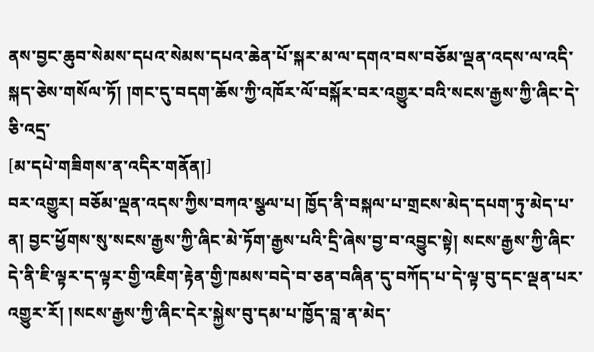ནས་བྱང་ཆུབ་སེམས་དཔའ་སེམས་དཔའ་ཆེན་པོ་སྐར་མ་ལ་དགའ་བས་བཅོམ་ལྡན་འདས་ལ་འདི་སྐད་ཅེས་གསོལ་ཏོ། །གང་དུ་བདག་ཆོས་ཀྱི་འཁོར་ལོ་བསྐོར་བར་འགྱུར་བའི་སངས་རྒྱས་ཀྱི་ཞིང་དེ་ཅི་འདྲ་
[མ་དཔེ་གཟིགས་ན་འདིར་གནོན།]
བར་འགྱུར། བཅོམ་ལྡན་འདས་ཀྱིས་བཀའ་སྩལ་པ། ཁྱོད་ནི་བསྐལ་པ་གྲངས་མེད་དཔག་ཏུ་མེད་པ་ན། བྱང་ཕྱོགས་སུ་སངས་རྒྱས་ཀྱི་ཞིང་མེ་ཏོག་རྒྱས་པའི་དྲི་ཞེས་བྱ་བ་འབྱུང་སྟེ། སངས་རྒྱས་ཀྱི་ཞིང་དེ་ནི་ཇི་ལྟར་ད་ལྟར་གྱི་འཇིག་རྟེན་གྱི་ཁམས་བདེ་བ་ཅན་བཞིན་དུ་བཀོད་པ་དེ་ལྟ་བུ་དང་ལྡན་པར་འགྱུར་རོ། །སངས་རྒྱས་ཀྱི་ཞིང་དེར་སྐྱེས་བུ་དམ་པ་ཁྱོད་བླ་ན་མེད་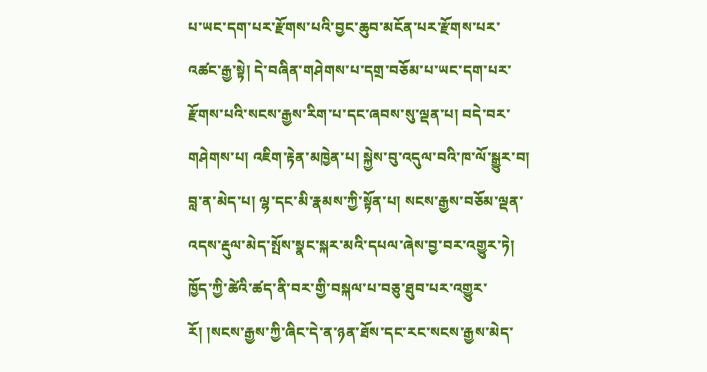པ་ཡང་དག་པར་རྫོགས་པའི་བྱང་ཆུབ་མངོན་པར་རྫོགས་པར་འཚང་རྒྱ་སྟེ། དེ་བཞིན་གཤེགས་པ་དགྲ་བཅོམ་པ་ཡང་དག་པར་རྫོགས་པའི་སངས་རྒྱས་རིག་པ་དང་ཞབས་སུ་ལྡན་པ། བདེ་བར་གཤེགས་པ། འཇིག་རྟེན་མཁྱེན་པ། སྐྱེས་བུ་འདུལ་བའི་ཁ་ལོ་སྒྱུར་བ། བླ་ན་མེད་པ། ལྷ་དང་མི་རྣམས་ཀྱི་སྟོན་པ། སངས་རྒྱས་བཅོམ་ལྡན་འདས་རྡུལ་མེད་སྤོས་སྣང་སྐར་མའི་དཔལ་ཞེས་བྱ་བར་འགྱུར་ཏེ། ཁྱོད་ཀྱི་ཚེའི་ཚད་ནི་བར་གྱི་བསྐལ་པ་བཅུ་ཐུབ་པར་འགྱུར་རོ། །སངས་རྒྱས་ཀྱི་ཞིང་དེ་ན་ཉན་ཐོས་དང་རང་སངས་རྒྱས་མེད་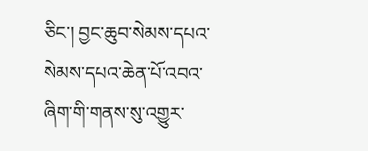ཅིང་། བྱང་ཆུབ་སེམས་དཔའ་སེམས་དཔའ་ཆེན་པོ་འབའ་ཞིག་གི་གནས་སུ་འགྱུར་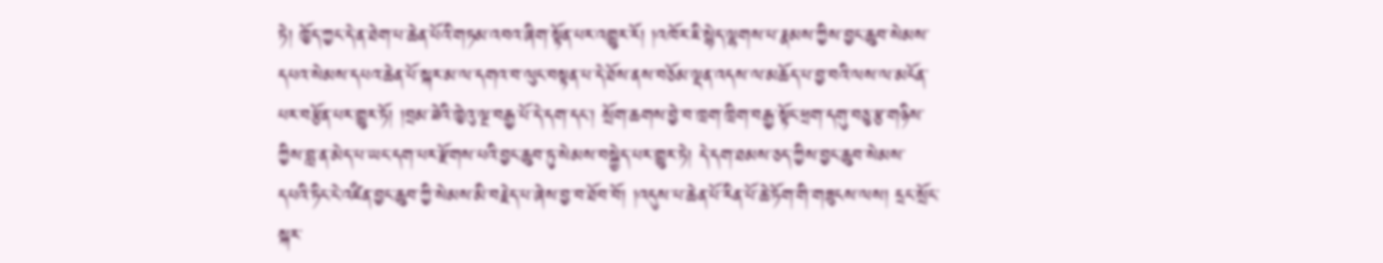ཏེ། ཁྱོད་ཀྱང་དེ་ན་ཐེག་པ་ཆེན་པོའི་གཏམ་འབའ་ཞིག་སྟོན་པར་འགྱུར་རོ། །འཁོར་ཇི་སྙེད་ལྷགས་པ་རྣམས་ཀྱིས་བྱང་ཆུབ་སེམས་དཔའ་སེམས་དཔའ་ཆེན་པོ་སྐར་མ་ལ་དགའ་བ་ལུང་བསྟན་པ་དེ་ཐོས་ནས་བཅོམ་ལྡན་འདས་ལ་མཆོད་པ་བྱ་བའི་ལས་ལ་མངོན་པར་བརྩོན་པར་གྱུར་ཏོ། །བྲམ་ཟེའི་ཁྱེའུ་ལྔ་བརྒྱ་པོ་དེ་དག་དང་། སྲོག་ཆགས་བྱེ་བ་ཁྲག་ཁྲིག་བརྒྱ་སྟོང་ཕྲག་དགུ་བཅུ་རྩ་གཉིས་ཀྱིས་བླ་ན་མེད་པ་ཡང་དག་པར་རྫོགས་པའི་བྱང་ཆུབ་ཏུ་སེམས་བསྐྱེད་པར་གྱུར་ཏེ། དེ་དག་ཐམས་ཅད་ཀྱིས་བྱང་ཆུབ་སེམས་དཔའི་ཏིང་ངེ་འཛིན་བྱང་ཆུབ་ཀྱི་སེམས་མི་བརྗེད་པ་ཞེས་བྱ་བ་ཐོབ་བོ། །འདུས་པ་ཆེན་པོ་རིན་པོ་ཆེ་ཏོག་གི་གཟུངས་ལས། དྲང་སྲོང་སྐར་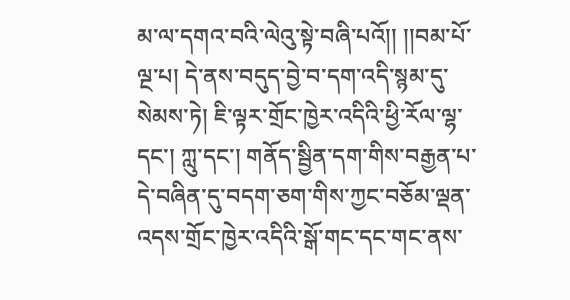མ་ལ་དགའ་བའི་ལེའུ་སྟེ་བཞི་པའོ།། །།བམ་པོ་ལྔ་པ། དེ་ནས་བདུད་བྱེ་བ་དག་འདི་སྙམ་དུ་སེམས་ཏེ། ཇི་ལྟར་གྲོང་ཁྱེར་འདིའི་ཕྱི་རོལ་ལྷ་དང་། ཀླུ་དང་། གནོད་སྦྱིན་དག་གིས་བརྒྱན་པ་དེ་བཞིན་དུ་བདག་ཅག་གིས་ཀྱང་བཅོམ་ལྡན་འདས་གྲོང་ཁྱེར་འདིའི་སྒོ་གང་དང་གང་ནས་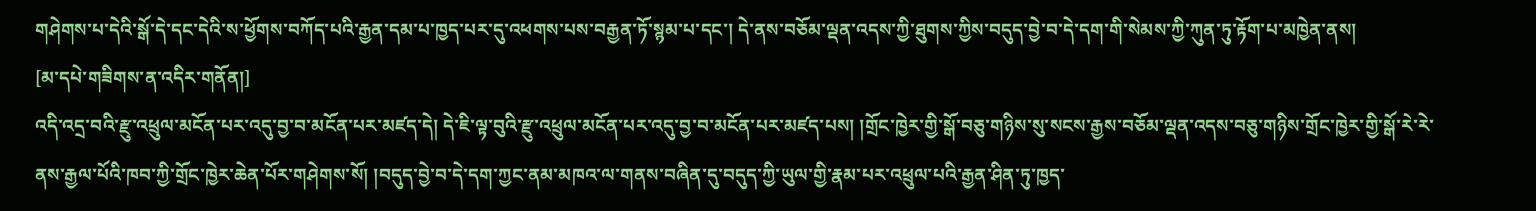གཤེགས་པ་དེའི་སྒོ་དེ་དང་དེའི་ས་ཕྱོགས་བཀོད་པའི་རྒྱན་དམ་པ་ཁྱད་པར་དུ་འཕགས་པས་བརྒྱན་ཏོ་སྙམ་པ་དང་། དེ་ནས་བཅོམ་ལྡན་འདས་ཀྱི་ཐུགས་ཀྱིས་བདུད་བྱེ་བ་དེ་དག་གི་སེམས་ཀྱི་ཀུན་ཏུ་རྟོག་པ་མཁྱེན་ནས།
[མ་དཔེ་གཟིགས་ན་འདིར་གནོན།]
འདི་འདྲ་བའི་རྫུ་འཕྲུལ་མངོན་པར་འདུ་བྱ་བ་མངོན་པར་མཛད་དེ། དེ་ཇི་ལྟ་བུའི་རྫུ་འཕྲུལ་མངོན་པར་འདུ་བྱ་བ་མངོན་པར་མཛད་པས། །གྲོང་ཁྱེར་གྱི་སྒོ་བཅུ་གཉིས་སུ་སངས་རྒྱས་བཅོམ་ལྡན་འདས་བཅུ་གཉིས་གྲོང་ཁྱེར་གྱི་སྒོ་རེ་རེ་ནས་རྒྱལ་པོའི་ཁབ་ཀྱི་གྲོང་ཁྱེར་ཆེན་པོར་གཤེགས་སོ། །བདུད་བྱེ་བ་དེ་དག་ཀྱང་ནམ་མཁའ་ལ་གནས་བཞིན་དུ་བདུད་ཀྱི་ཡུལ་གྱི་རྣམ་པར་འཕྲུལ་པའི་རྒྱན་ཤིན་ཏུ་ཁྱད་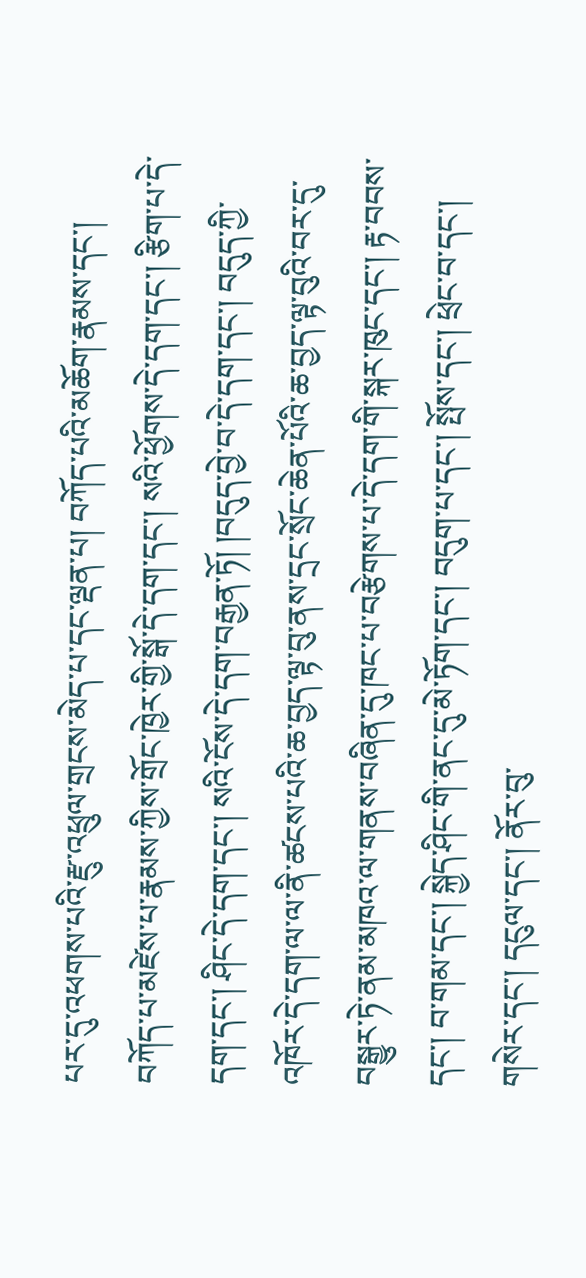པར་དུ་འཕགས་པའི་རྫུ་འཕྲུལ་གྲངས་མེད་པ་དང་ལྡན་པ། བཀོད་པའི་མཆོག་རྣམས་དང་། བཀོད་པ་མཛེས་པ་རྣམས་ཀྱིས་གྲོང་ཁྱེར་གྱི་སྒོ་དེ་དག་དང་། སའི་ཕྱོགས་དེ་དག་དང་། རྩིག་པ་དེ་དག་དང་། ཤིང་དེ་དག་དང་། སའི་ངོས་དེ་དག་བརྒྱན་ཏོ། །བདུད་བྱེ་བ་དེ་དག་དང་། བདུད་ཀྱི་འཁོར་དེ་དག་ལ་ལ་ནི་ཚངས་པའི་ཆ་བྱད་ལྟ་བུ་ནས་དྲང་སྲོང་ཆེན་པོའི་ཆ་བྱད་ལྟ་བུའི་བར་དུ་བསྒྱུར་ཏེ་ནམ་མཁའ་ལ་གནས་བཞིན་དུ་ཁང་པ་བརྩེགས་པ་དེ་དག་གི་སྐར་ཁུང་དང་། རྟ་བབས་དང་། བ་གམ་དང་། སྐྱེད་ཤིང་གི་ནང་དུ་མེ་ཏོག་དང་། བདུག་པ་དང་། སྤོས་དང་། ཕྲེང་བ་དང་། གསེར་དང་། དངུལ་དང་། ནོར་བུ་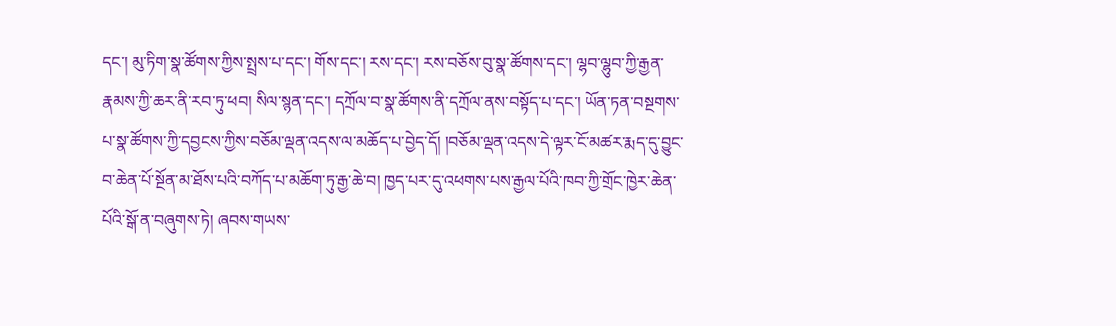དང་། མུ་ཏིག་སྣ་ཚོགས་ཀྱིས་སྤྲས་པ་དང་། གོས་དང་། རས་དང་། རས་བཅོས་བུ་སྣ་ཚོགས་དང་། ལྷབ་ལྷུབ་ཀྱི་རྒྱན་རྣམས་ཀྱི་ཆར་ནི་རབ་ཏུ་ཕབ། སིལ་སྙན་དང་། དཀྲོལ་བ་སྣ་ཚོགས་ནི་དཀྲོལ་ནས་བསྟོད་པ་དང་། ཡོན་ཏན་བསྔགས་པ་སྣ་ཚོགས་ཀྱི་དབྱངས་ཀྱིས་བཅོམ་ལྡན་འདས་ལ་མཆོད་པ་བྱེད་དོ། །བཅོམ་ལྡན་འདས་དེ་ལྟར་ངོ་མཚར་རྨད་དུ་བྱུང་བ་ཆེན་པོ་སྔོན་མ་ཐོས་པའི་བཀོད་པ་མཆོག་ཏུ་རྒྱ་ཆེ་བ། ཁྱད་པར་དུ་འཕགས་པས་རྒྱལ་པོའི་ཁབ་ཀྱི་གྲོང་ཁྱེར་ཆེན་པོའི་སྒོ་ན་བཞུགས་ཏེ། ཞབས་གཡས་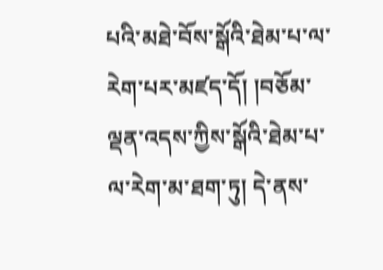པའི་མཐེ་བོས་སྒོའི་ཐེམ་པ་ལ་རེག་པར་མཛད་དོ། །བཅོམ་ལྡན་འདས་ཀྱིས་སྒོའི་ཐེམ་པ་ལ་རེག་མ་ཐག་ཏུ། དེ་ནས་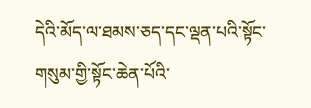དེའི་མོད་ལ་ཐམས་ཅད་དང་ལྡན་པའི་སྟོང་གསུམ་གྱི་སྟོང་ཆེན་པོའི་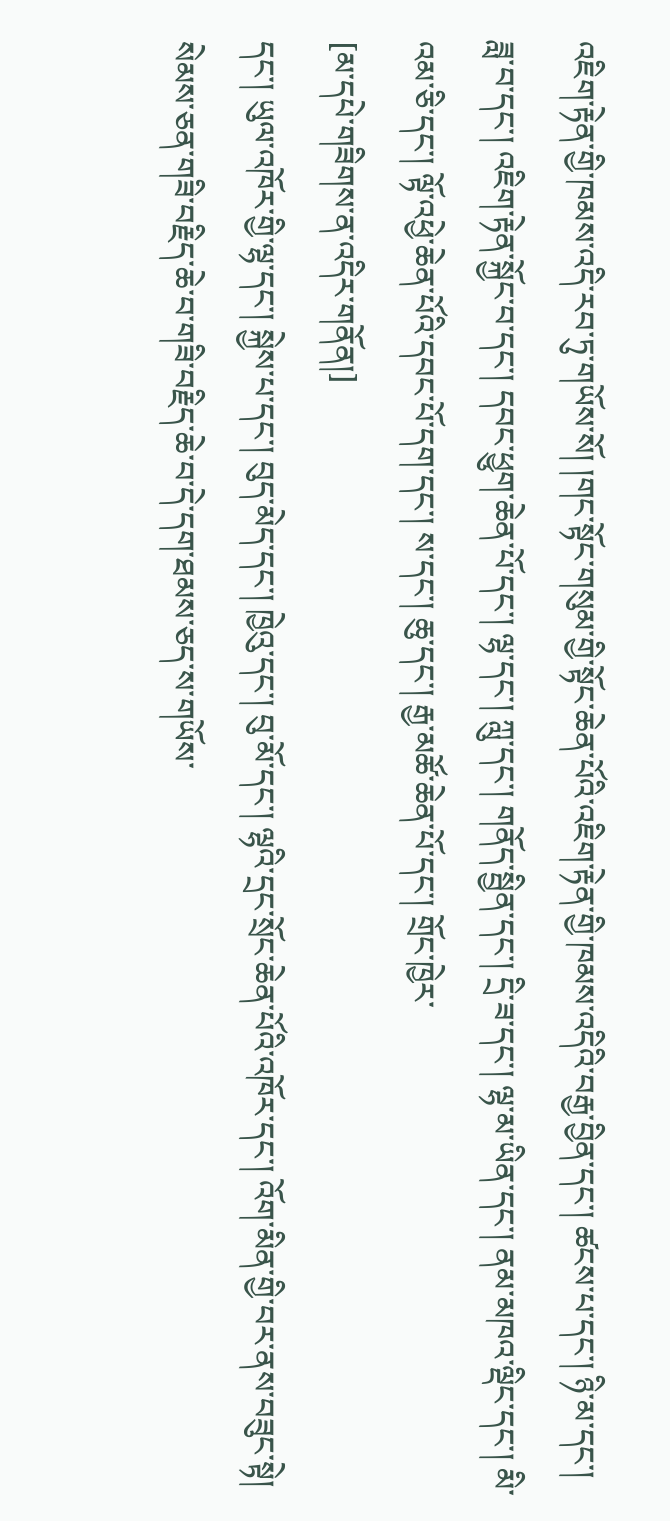འཇིག་རྟེན་གྱི་ཁམས་འདི་རབ་ཏུ་གཡོས་སོ། །གང་སྟོང་གསུམ་གྱི་སྟོང་ཆེན་པོའི་འཇིག་རྟེན་གྱི་ཁམས་འདིའི་བརྒྱ་བྱིན་དང་། ཚངས་པ་དང་། ཉི་མ་དང་། ཟླ་བ་དང་། འཇིག་རྟེན་སྐྱོང་བ་དང་། དབང་ཕྱུག་ཆེན་པོ་དང་། ལྷ་དང་། ཀླུ་དང་། གནོད་སྦྱིན་དང་། དྲི་ཟ་དང་། ལྷ་མ་ཡིན་དང་། ནམ་མཁའ་ལྡིང་དང་། མི་འམ་ཅི་དང་། ལྟོ་འཕྱེ་ཆེན་པོའི་དབང་པོ་དག་དང་། ས་དང་། ཆུ་དང་། རྒྱ་མཚོ་ཆེན་པོ་དང་། གྲོང་ཁྱེར་
[མ་དཔེ་གཟིགས་ན་འདིར་གནོན།]
དང་། ཡུལ་འཁོར་གྱི་ལྷ་དང་། སྐྱེས་པ་དང་། བུད་མེད་དང་། ཁྱེའུ་དང་། བུ་མོ་དང་། ལྷའི་དྲང་སྲོང་ཆེན་པོའི་འཁོར་དང་། འོག་མིན་གྱི་བར་ནས་བཟུང་སྟེ། སེམས་ཅན་གཟི་བརྗིད་ཆེ་བ་གཟི་བརྗིད་ཆེ་བ་དེ་དག་ཐམས་ཅད་ས་གཡོས་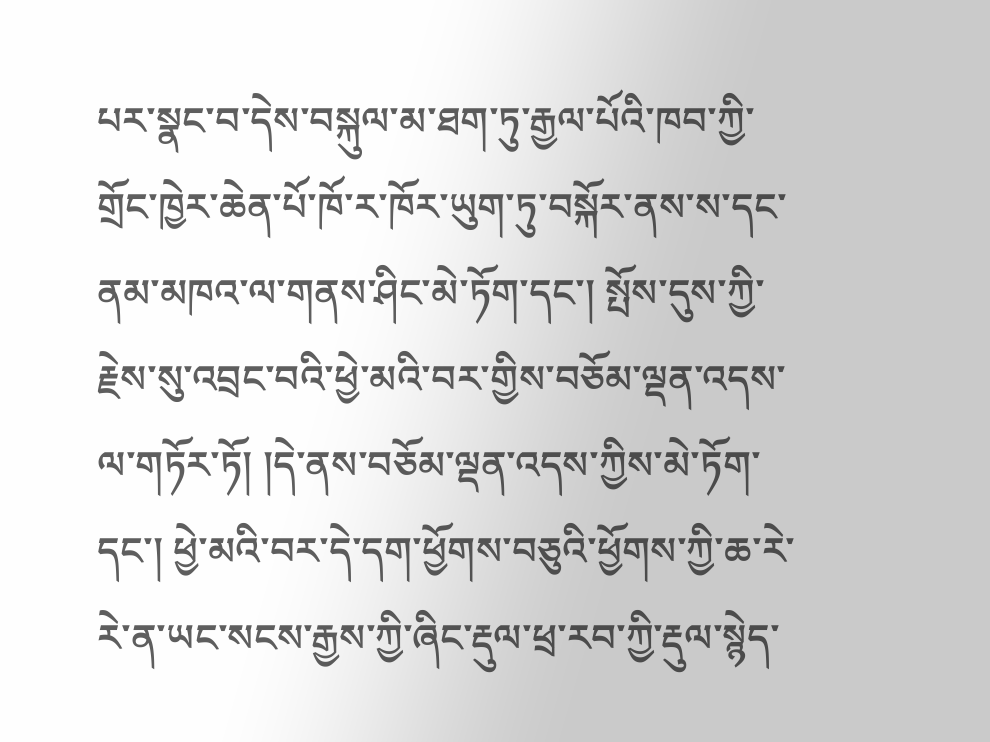པར་སྣང་བ་དེས་བསྐུལ་མ་ཐག་ཏུ་རྒྱལ་པོའི་ཁབ་ཀྱི་གྲོང་ཁྱེར་ཆེན་པོ་ཁོ་ར་ཁོར་ཡུག་ཏུ་བསྐོར་ནས་ས་དང་ནམ་མཁའ་ལ་གནས་ཤིང་མེ་ཏོག་དང་། སྤོས་དུས་ཀྱི་རྗེས་སུ་འབྲང་བའི་ཕྱེ་མའི་བར་གྱིས་བཅོམ་ལྡན་འདས་ལ་གཏོར་ཏོ། །དེ་ནས་བཅོམ་ལྡན་འདས་ཀྱིས་མེ་ཏོག་དང་། ཕྱེ་མའི་བར་དེ་དག་ཕྱོགས་བཅུའི་ཕྱོགས་ཀྱི་ཆ་རེ་རེ་ན་ཡང་སངས་རྒྱས་ཀྱི་ཞིང་རྡུལ་ཕྲ་རབ་ཀྱི་རྡུལ་སྙེད་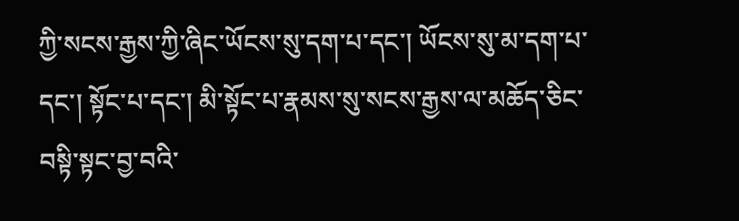ཀྱི་སངས་རྒྱས་ཀྱི་ཞིང་ཡོངས་སུ་དག་པ་དང་། ཡོངས་སུ་མ་དག་པ་དང་། སྟོང་པ་དང་། མི་སྟོང་པ་རྣམས་སུ་སངས་རྒྱས་ལ་མཆོད་ཅིང་བསྟི་སྟང་བྱ་བའི་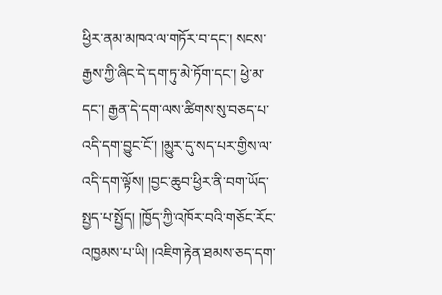ཕྱིར་ནམ་མཁའ་ལ་གཏོར་བ་དང་། སངས་རྒྱས་ཀྱི་ཞིང་དེ་དག་ཏུ་མེ་ཏོག་དང་། ཕྱེ་མ་དང་། རྒྱན་དེ་དག་ལས་ཚིགས་སུ་བཅད་པ་འདི་དག་བྱུང་ངོ་། །མྱུར་དུ་སད་པར་གྱིས་ལ་འདི་དག་ལྟོས། །བྱང་ཆུབ་ཕྱིར་ནི་བག་ཡོད་སྤྱད་པ་སྤྱོད། །ཁྱོད་ཀྱི་འཁོར་བའི་གཅོང་རོང་འཁྱམས་པ་ཡི། །འཇིག་རྟེན་ཐམས་ཅད་དག་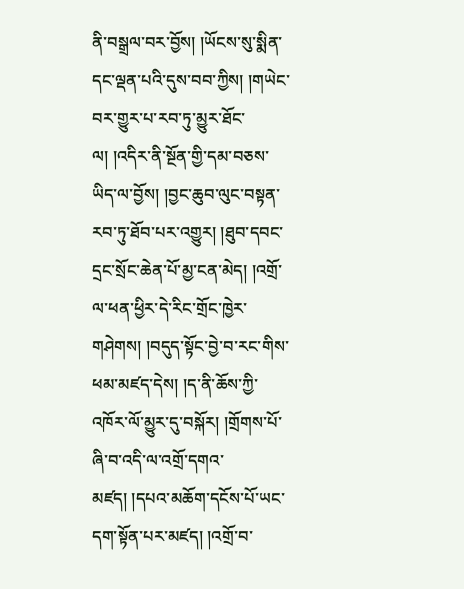ནི་བསྒྲལ་བར་བྱོས། །ཡོངས་སུ་སྨིན་དང་ལྡན་པའི་དུས་བབ་ཀྱིས། །གཡེང་བར་གྱུར་པ་རབ་ཏུ་མྱུར་ཐོང་ལ། །འདིར་ནི་སྔོན་གྱི་དམ་བཅས་ཡིད་ལ་བྱོས། །བྱང་ཆུབ་ལུང་བསྟན་རབ་ཏུ་ཐོབ་པར་འགྱུར། །ཐུབ་དབང་དྲང་སྲོང་ཆེན་པོ་མྱ་ངན་མེད། །འགྲོ་ལ་ཕན་ཕྱིར་དེ་རིང་གྲོང་ཁྱེར་གཤེགས། །བདུད་སྟོང་བྱེ་བ་རང་གིས་ཕམ་མཛད་དེས། །ད་ནི་ཆོས་ཀྱི་འཁོར་ལོ་མྱུར་དུ་བསྐོར། །གྲོགས་པོ་ཞི་བ་འདི་ལ་འགྲོ་དགའ་མཛད། །དཔའ་མཆོག་དངོས་པོ་ཡང་དག་སྟོན་པར་མཛད། །འགྲོ་བ་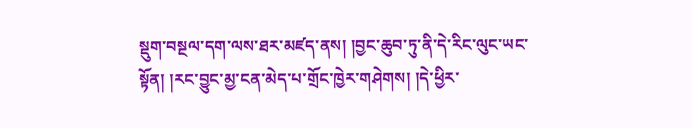སྡུག་བསྔལ་དག་ལས་ཐར་མཛད་ནས། །བྱང་ཆུབ་ཏུ་ནི་དེ་རིང་ལུང་ཡང་སྟོན། །རང་བྱུང་མྱ་ངན་མེད་པ་གྲོང་ཁྱེར་གཤེགས། །དེ་ཕྱིར་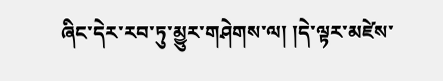ཞིང་དེར་རབ་ཏུ་མྱུར་གཤེགས་ལ། །དེ་ལྟར་མཛེས་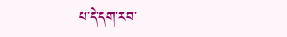པ་དེ་དག་རབ་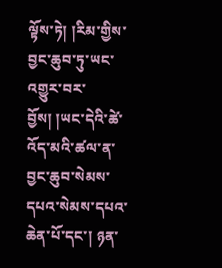ལྟོས་ཏེ། །རིམ་གྱིས་བྱང་ཆུབ་ཏུ་ཡང་འགྱུར་བར་བྱོས། །ཡང་དེའི་ཚེ་འོད་མའི་ཚལ་ན་བྱང་ཆུབ་སེམས་དཔའ་སེམས་དཔའ་ཆེན་པོ་དང་། ཉན་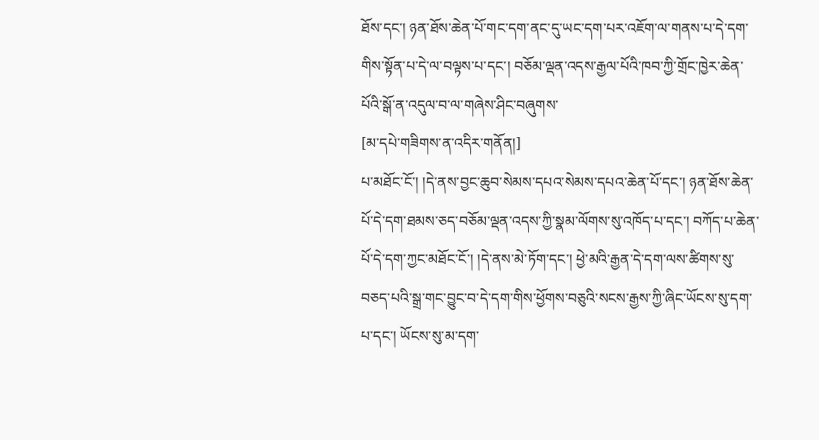ཐོས་དང་། ཉན་ཐོས་ཆེན་པོ་གང་དག་ནང་དུ་ཡང་དག་པར་འཇོག་ལ་གནས་པ་དེ་དག་གིས་སྟོན་པ་དེ་ལ་བལྟས་པ་དང་། བཅོམ་ལྡན་འདས་རྒྱལ་པོའི་ཁབ་ཀྱི་གྲོང་ཁྱེར་ཆེན་པོའི་སྒོ་ན་འདུལ་བ་ལ་གཞེས་ཤིང་བཞུགས་
[མ་དཔེ་གཟིགས་ན་འདིར་གནོན།]
པ་མཐོང་ངོ་། །དེ་ནས་བྱང་ཆུབ་སེམས་དཔའ་སེམས་དཔའ་ཆེན་པོ་དང་། ཉན་ཐོས་ཆེན་པོ་དེ་དག་ཐམས་ཅད་བཅོམ་ལྡན་འདས་ཀྱི་སྣམ་ལོགས་སུ་འཁོད་པ་དང་། བཀོད་པ་ཆེན་པོ་དེ་དག་ཀྱང་མཐོང་ངོ་། །དེ་ནས་མེ་ཏོག་དང་། ཕྱེ་མའི་རྒྱན་དེ་དག་ལས་ཚིགས་སུ་བཅད་པའི་སྒྲ་གང་བྱུང་བ་དེ་དག་གིས་ཕྱོགས་བཅུའི་སངས་རྒྱས་ཀྱི་ཞིང་ཡོངས་སུ་དག་པ་དང་། ཡོངས་སུ་མ་དག་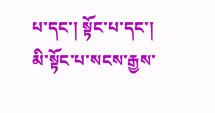པ་དང་། སྟོང་པ་དང་། མི་སྟོང་པ་སངས་རྒྱས་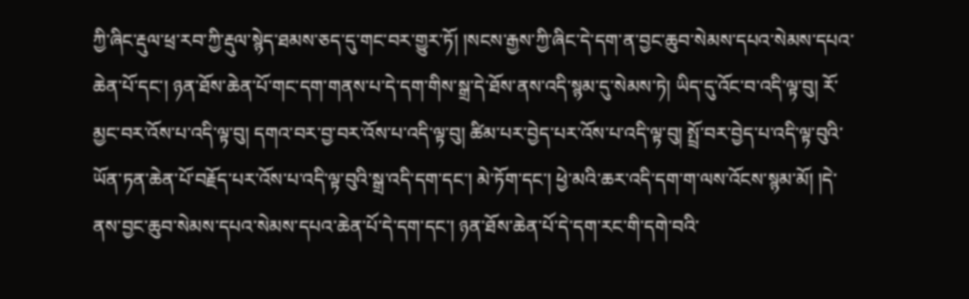ཀྱི་ཞིང་རྡུལ་ཕྲ་རབ་ཀྱི་རྡུལ་སྙེད་ཐམས་ཅད་དུ་གང་བར་གྱུར་ཏོ། །སངས་རྒྱས་ཀྱི་ཞིང་དེ་དག་ན་བྱང་ཆུབ་སེམས་དཔའ་སེམས་དཔའ་ཆེན་པོ་དང་། ཉན་ཐོས་ཆེན་པོ་གང་དག་གནས་པ་དེ་དག་གིས་སྒྲ་དེ་ཐོས་ནས་འདི་སྙམ་དུ་སེམས་ཏེ། ཡིད་དུ་འོང་བ་འདི་ལྟ་བུ། རོ་མྱང་བར་འོས་པ་འདི་ལྟ་བུ། དགའ་བར་བྱ་བར་འོས་པ་འདི་ལྟ་བུ། ཚིམ་པར་བྱེད་པར་འོས་པ་འདི་ལྟ་བུ། སྤྲོ་བར་བྱེད་པ་འདི་ལྟ་བུའི་ཡོན་ཏན་ཆེན་པོ་བརྗོད་པར་འོས་པ་འདི་ལྟ་བུའི་སྒྲ་འདི་དག་དང་། མེ་ཏོག་དང་། ཕྱེ་མའི་ཆར་འདི་དག་ག་ལས་འོངས་སྙམ་མོ། །དེ་ནས་བྱང་ཆུབ་སེམས་དཔའ་སེམས་དཔའ་ཆེན་པོ་དེ་དག་དང་། ཉན་ཐོས་ཆེན་པོ་དེ་དག་རང་གི་དགེ་བའི་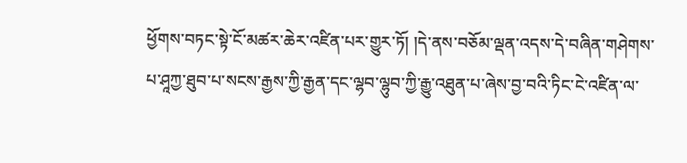ཕྱོགས་བཏང་སྟེ་ངོ་མཚར་ཆེར་འཛིན་པར་གྱུར་ཏོ། །དེ་ནས་བཅོམ་ལྡན་འདས་དེ་བཞིན་གཤེགས་པ་ཤཱཀྱ་ཐུབ་པ་སངས་རྒྱས་ཀྱི་རྒྱན་དང་ལྷབ་ལྷུབ་ཀྱི་རྒྱུ་འཐུན་པ་ཞེས་བྱ་བའི་ཏིང་ངེ་འཛིན་ལ་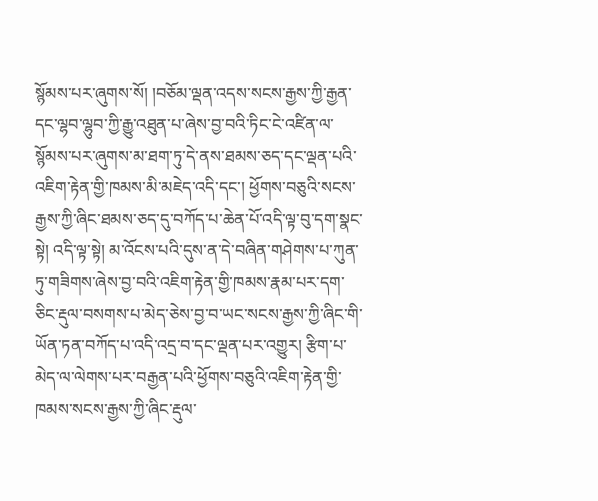སྙོམས་པར་ཞུགས་སོ། །བཅོམ་ལྡན་འདས་སངས་རྒྱས་ཀྱི་རྒྱན་དང་ལྷབ་ལྷུབ་ཀྱི་རྒྱུ་འཐུན་པ་ཞེས་བྱ་བའི་ཏིང་ངེ་འཛིན་ལ་སྙོམས་པར་ཞུགས་མ་ཐག་ཏུ་དེ་ནས་ཐམས་ཅད་དང་ལྡན་པའི་འཇིག་རྟེན་གྱི་ཁམས་མི་མཇེད་འདི་དང་། ཕྱོགས་བཅུའི་སངས་རྒྱས་ཀྱི་ཞིང་ཐམས་ཅད་དུ་བཀོད་པ་ཆེན་པོ་འདི་ལྟ་བུ་དག་སྣང་སྟེ། འདི་ལྟ་སྟེ། མ་འོངས་པའི་དུས་ན་དེ་བཞིན་གཤེགས་པ་ཀུན་ཏུ་གཟིགས་ཞེས་བྱ་བའི་འཇིག་རྟེན་གྱི་ཁམས་རྣམ་པར་དག་ཅིང་རྡུལ་བསགས་པ་མེད་ཅེས་བྱ་བ་ཡང་སངས་རྒྱས་ཀྱི་ཞིང་གི་ཡོན་ཏན་བཀོད་པ་འདི་འདྲ་བ་དང་ལྡན་པར་འགྱུར། རྩིག་པ་མེད་ལ་ལེགས་པར་བརྒྱན་པའི་ཕྱོགས་བཅུའི་འཇིག་རྟེན་གྱི་ཁམས་སངས་རྒྱས་ཀྱི་ཞིང་རྡུལ་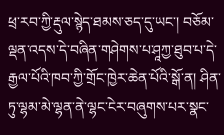ཕྲ་རབ་ཀྱི་རྡུལ་སྙེད་ཐམས་ཅད་དུ་ཡང་། བཅོམ་ལྡན་འདས་དེ་བཞིན་གཤེགས་པ་ཤཱཀྱ་ཐུབ་པ་དེ་རྒྱལ་པོའི་ཁབ་ཀྱི་གྲོང་ཁྱེར་ཆེན་པོའི་སྒོ་ན། ཤིན་ཏུ་ལྷམ་མེ་ལྷན་ནེ་ལྷང་ངེར་བཞུགས་པར་སྣང་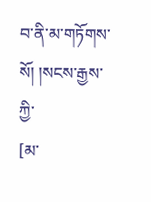བ་ནི་མ་གཏོགས་སོ། །སངས་རྒྱས་ཀྱི་
[མ་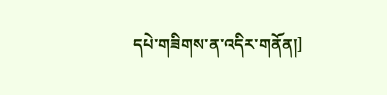དཔེ་གཟིགས་ན་འདིར་གནོན།]